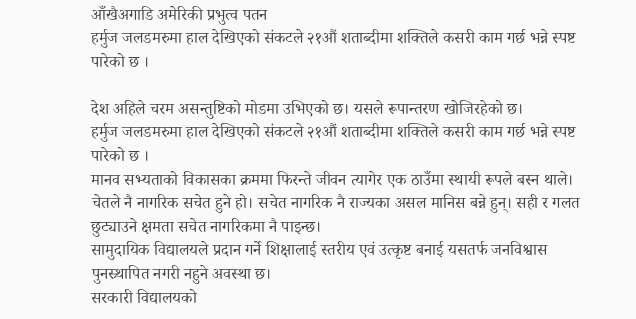आँखैअगाडि अमेरिकी प्रभुत्व पतन
हर्मुज जलडमरुमा हाल देखिएको संकटले २१औं शताब्दीमा शक्तिले कसरी काम गर्छ भन्ने स्पष्ट पारेको छ ।

देश अहिले चरम असन्तुष्टिको मोडमा उभिएको छ। यसले रूपान्तरण खोजिरहेको छ।
हर्मुज जलडमरुमा हाल देखिएको संकटले २१औं शताब्दीमा शक्तिले कसरी काम गर्छ भन्ने स्पष्ट पारेको छ ।
मानव सभ्यताको विकासका क्रममा फिरन्ते जीवन त्यागेर एक ठाउँमा स्थायी रूपले बस्न थाले।
चेतले नै नागरिक सचेत हुने हो। सचेत नागरिक नै राज्यका असल मानिस बन्ने हुन्। सही र गलत छुट्याउने क्षमता सचेत नागरिकमा नै पाइन्छ।
सामुदायिक विद्यालयले प्रदान गर्ने शिक्षालाई स्तरीय एवं उत्कृष्ट बनाई यसतर्फ जनविश्वास पुनस्र्थापित नगरी नहुने अवस्था छ।
सरकारी विद्यालयको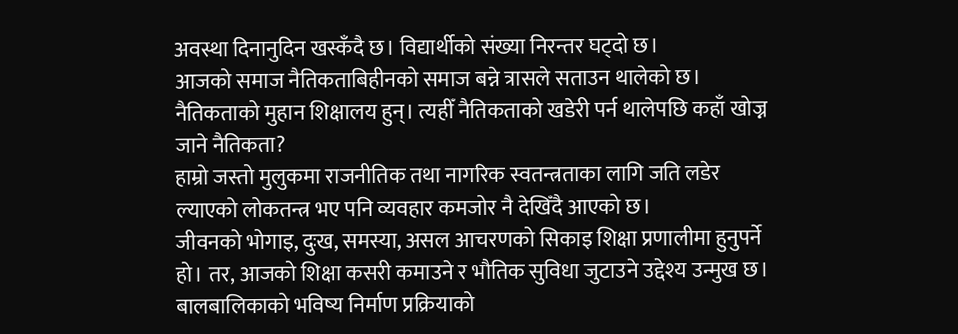अवस्था दिनानुदिन खस्कँदै छ। विद्यार्थीको संख्या निरन्तर घट्दो छ।
आजको समाज नैतिकताबिहीनको समाज बन्ने त्रासले सताउन थालेको छ। नैतिकताको मुहान शिक्षालय हुन्। त्यहीँ नैतिकताको खडेरी पर्न थालेपछि कहाँ खोज्न जाने नैतिकता?
हाम्रो जस्तो मुलुकमा राजनीतिक तथा नागरिक स्वतन्त्रताका लागि जति लडेर ल्याएको लोकतन्त्र भए पनि व्यवहार कमजोर नै देखिँदै आएको छ।
जीवनको भोगाइ, दुःख, समस्या, असल आचरणको सिकाइ शिक्षा प्रणालीमा हुनुपर्ने हो। तर, आजको शिक्षा कसरी कमाउने र भौतिक सुविधा जुटाउने उद्देश्य उन्मुख छ।
बालबालिकाको भविष्य निर्माण प्रक्रियाको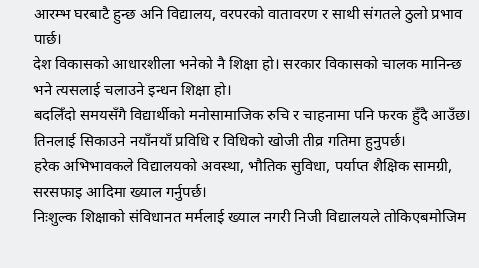आरम्भ घरबाटै हुन्छ अनि विद्यालय, वरपरको वातावरण र साथी संगतले ठुलो प्रभाव पार्छ।
देश विकासको आधारशीला भनेको नै शिक्षा हो। सरकार विकासको चालक मानिन्छ भने त्यसलाई चलाउने इन्धन शिक्षा हो।
बदलिँदो समयसँगै विद्यार्थीको मनोसामाजिक रुचि र चाहनामा पनि फरक हुँदै आउँछ। तिनलाई सिकाउने नयाँनयाँ प्रविधि र विधिको खोजी तीव्र गतिमा हुनुपर्छ।
हरेक अभिभावकले विद्यालयको अवस्था, भौतिक सुविधा, पर्याप्त शैक्षिक सामग्री, सरसफाइ आदिमा ख्याल गर्नुपर्छ।
निःशुल्क शिक्षाको संविधानत मर्मलाई ख्याल नगरी निजी विद्यालयले तोकिएबमोजिम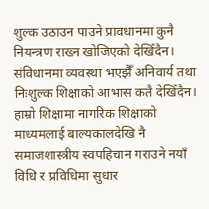शुल्क उठाउन पाउने प्रावधानमा कुनै नियन्त्रण राख्न खोजिएको देखिँदैन। संविधानमा व्यवस्था भएझैँ अनिवार्य तथा निःशुल्क शिक्षाको आभास कतै देखिँदैन।
हाम्रो शिक्षामा नागरिक शिक्षाको माध्यमलाई बाल्यकालदेखि नै समाजशास्त्रीय स्वपहिचान गराउने नयाँ विधि र प्रविधिमा सुधार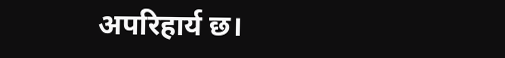अपरिहार्य छ।